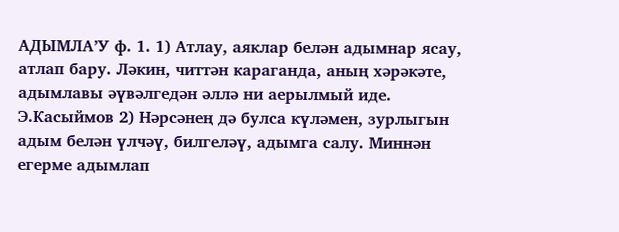АДЫМЛА’У ф. 1. 1) Атлау, аяклар белән адымнар ясау, атлап бару. Ләкин, читтән караганда, аның хәрәкәте, адымлавы әүвәлгедән әллә ни аерылмый иде. Э.Касыймов 2) Нәрсәнең дә булса күләмен, зурлыгын адым белән үлчәү, билгеләү, адымга салу. Миннән егерме адымлап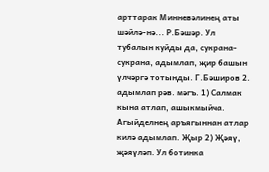арттарак Минневәлинең аты шәйлә-нә... Р.Бәшәр. Ул тубалын куйды да, сукрана-сукрана, адымлап, җир башын үлчәргә тотынды. Г.Бәширов 2. адымлап рәв. мәгъ. 1) Салмак кына атлап, ашыкмыйча. Агыйделнең аръягыннан атлар килә адымлап. Җыр 2) Җәяү, җәяүләп. Ул ботинка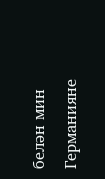белән мин Германияне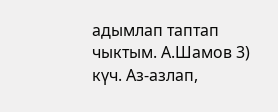адымлап таптап чыктым. А.Шамов 3) күч. Аз-азлап,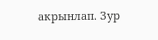акрынлап. Зур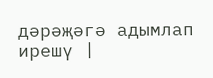дәрәҗәгә адымлап ирешү |